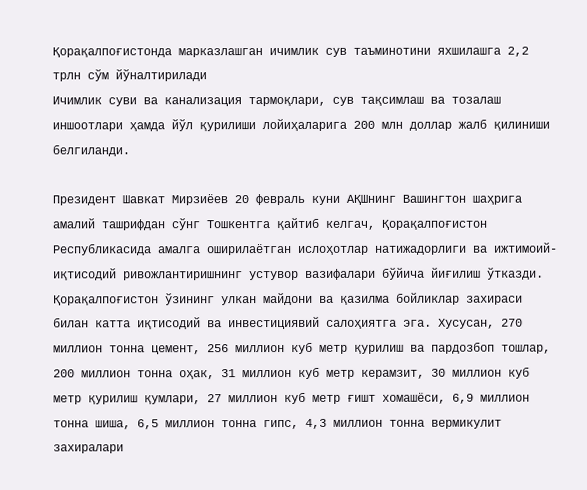Қорақалпоғистонда марказлашган ичимлик сув таъминотини яхшилашга 2,2 трлн сўм йўналтирилади
Ичимлик суви ва канализация тармоқлари, сув тақсимлаш ва тозалаш иншоотлари ҳамда йўл қурилиши лойиҳаларига 200 млн доллар жалб қилиниши белгиланди.

Президент Шавкат Мирзиёев 20 февраль куни АҚШнинг Вашингтон шаҳрига амалий ташрифдан сўнг Тошкентга қайтиб келгач, Қорақалпоғистон Республикасида амалга оширилаётган ислоҳотлар натижадорлиги ва ижтимоий-иқтисодий ривожлантиришнинг устувор вазифалари бўйича йиғилиш ўтказди.
Қорақалпоғистон ўзининг улкан майдони ва қазилма бойликлар захираси билан катта иқтисодий ва инвестициявий салоҳиятга эга. Хусусан, 270 миллион тонна цемент, 256 миллион куб метр қурилиш ва пардозбоп тошлар, 200 миллион тонна оҳак, 31 миллион куб метр керамзит, 30 миллион куб метр қурилиш қумлари, 27 миллион куб метр ғишт хомашёси, 6,9 миллион тонна шиша, 6,5 миллион тонна гипс, 4,3 миллион тонна вермикулит захиралари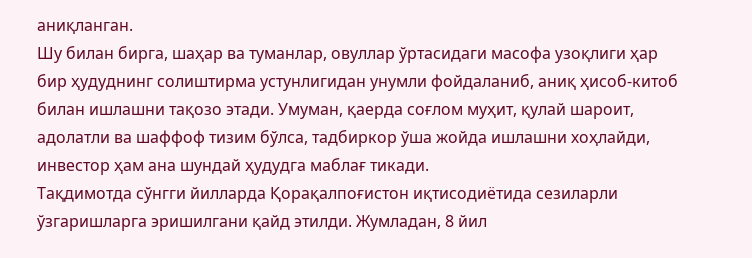аниқланган.
Шу билан бирга, шаҳар ва туманлар, овуллар ўртасидаги масофа узоқлиги ҳар бир ҳудуднинг солиштирма устунлигидан унумли фойдаланиб, аниқ ҳисоб-китоб билан ишлашни тақозо этади. Умуман, қаерда соғлом муҳит, қулай шароит, адолатли ва шаффоф тизим бўлса, тадбиркор ўша жойда ишлашни хоҳлайди, инвестор ҳам ана шундай ҳудудга маблағ тикади.
Тақдимотда сўнгги йилларда Қорақалпоғистон иқтисодиётида сезиларли ўзгаришларга эришилгани қайд этилди. Жумладан, 8 йил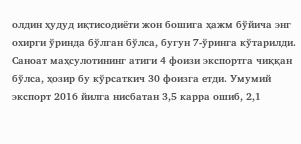олдин ҳудуд иқтисодиёти жон бошига ҳажм бўйича энг охирги ўринда бўлган бўлса, бугун 7-ўринга кўтарилди. Саноат маҳсулотининг атиги 4 фоизи экспортга чиққан бўлса, ҳозир бу кўрсаткич 30 фоизга етди. Умумий экспорт 2016 йилга нисбатан 3,5 карра ошиб, 2,1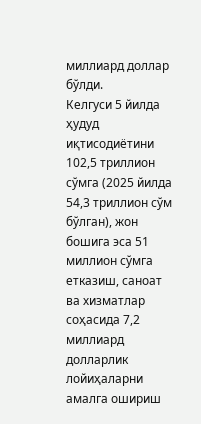миллиард доллар бўлди.
Келгуси 5 йилда ҳудуд иқтисодиётини 102,5 триллион сўмга (2025 йилда 54,3 триллион сўм бўлган), жон бошига эса 51 миллион сўмга етказиш, саноат ва хизматлар соҳасида 7,2 миллиард долларлик лойиҳаларни амалга ошириш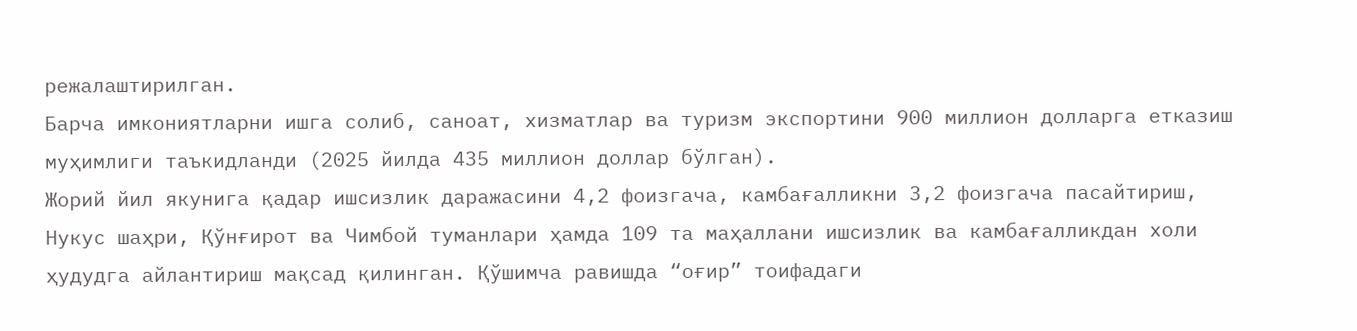режалаштирилган.
Барча имкониятларни ишга солиб, саноат, хизматлар ва туризм экспортини 900 миллион долларга етказиш муҳимлиги таъкидланди (2025 йилда 435 миллион доллар бўлган).
Жорий йил якунига қадар ишсизлик даражасини 4,2 фоизгача, камбағалликни 3,2 фоизгача пасайтириш, Нукус шаҳри, Қўнғирот ва Чимбой туманлари ҳамда 109 та маҳаллани ишсизлик ва камбағалликдан холи ҳудудга айлантириш мақсад қилинган. Қўшимча равишда “оғир” тоифадаги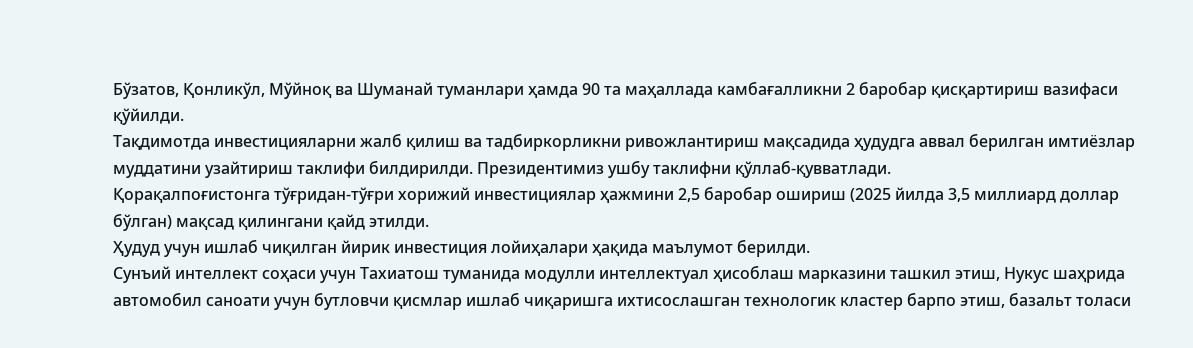Бўзатов, Қонликўл, Мўйноқ ва Шуманай туманлари ҳамда 90 та маҳаллада камбағалликни 2 баробар қисқартириш вазифаси қўйилди.
Тақдимотда инвестицияларни жалб қилиш ва тадбиркорликни ривожлантириш мақсадида ҳудудга аввал берилган имтиёзлар муддатини узайтириш таклифи билдирилди. Президентимиз ушбу таклифни қўллаб-қувватлади.
Қорақалпоғистонга тўғридан-тўғри хорижий инвестициялар ҳажмини 2,5 баробар ошириш (2025 йилда 3,5 миллиард доллар бўлган) мақсад қилингани қайд этилди.
Ҳудуд учун ишлаб чиқилган йирик инвестиция лойиҳалари ҳақида маълумот берилди.
Сунъий интеллект соҳаси учун Тахиатош туманида модулли интеллектуал ҳисоблаш марказини ташкил этиш, Нукус шаҳрида автомобил саноати учун бутловчи қисмлар ишлаб чиқаришга ихтисослашган технологик кластер барпо этиш, базальт толаси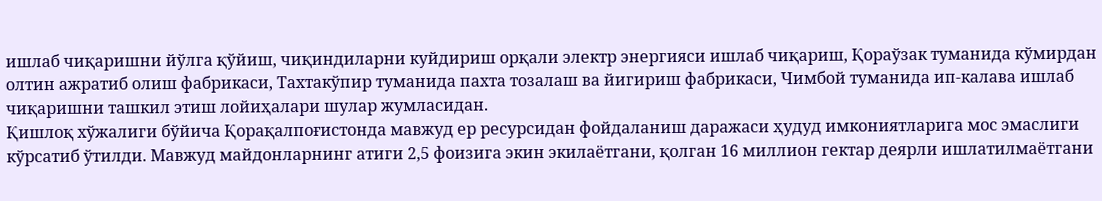ишлаб чиқаришни йўлга қўйиш, чиқиндиларни куйдириш орқали электр энергияси ишлаб чиқариш, Қораўзак туманида кўмирдан олтин ажратиб олиш фабрикаси, Тахтакўпир туманида пахта тозалаш ва йигириш фабрикаси, Чимбой туманида ип-калава ишлаб чиқаришни ташкил этиш лойиҳалари шулар жумласидан.
Қишлоқ хўжалиги бўйича Қорақалпоғистонда мавжуд ер ресурсидан фойдаланиш даражаси ҳудуд имкониятларига мос эмаслиги кўрсатиб ўтилди. Мавжуд майдонларнинг атиги 2,5 фоизига экин экилаётгани, қолган 16 миллион гектар деярли ишлатилмаётгани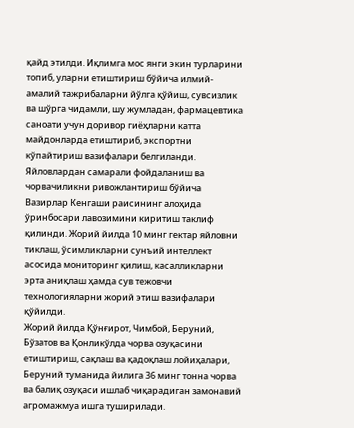қайд этилди. Иқлимга мос янги экин турларини топиб, уларни етиштириш бўйича илмий-амалий тажрибаларни йўлга қўйиш, сувсизлик ва шўрга чидамли, шу жумладан, фармацевтика саноати учун доривор гиёҳларни катта майдонларда етиштириб, экспортни кўпайтириш вазифалари белгиланди.
Яйловлардан самарали фойдаланиш ва чорвачиликни ривожлантириш бўйича Вазирлар Кенгаши раисининг алоҳида ўринбосари лавозимини киритиш таклиф қилинди. Жорий йилда 10 минг гектар яйловни тиклаш, ўсимликларни сунъий интеллект асосида мониторинг қилиш, касалликларни эрта аниқлаш ҳамда сув тежовчи технологияларни жорий этиш вазифалари қўйилди.
Жорий йилда Қўнғирот, Чимбой, Беруний, Бўзатов ва Қонликўлда чорва озуқасини етиштириш, сақлаш ва қадоқлаш лойиҳалари, Беруний туманида йилига 36 минг тонна чорва ва балиқ озуқаси ишлаб чиқарадиган замонавий агромажмуа ишга туширилади.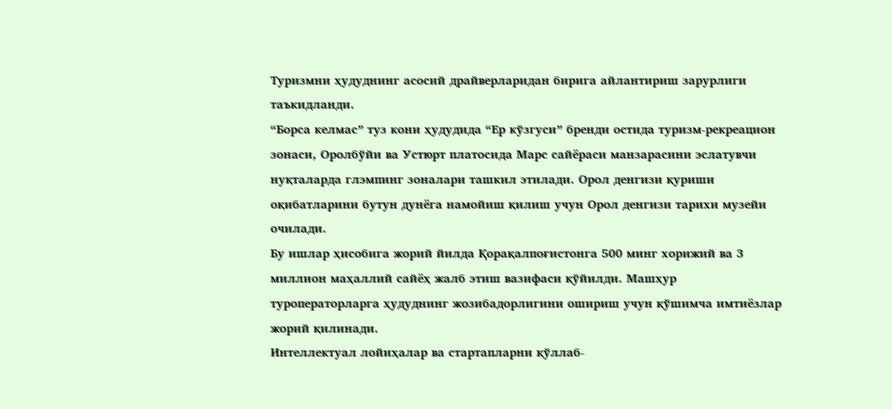Туризмни ҳудуднинг асосий драйверларидан бирига айлантириш зарурлиги таъкидланди.
“Борса келмас” туз кони ҳудудида “Ер кўзгуси” бренди остида туризм-рекреацион зонаси, Оролбўйи ва Устюрт платосида Марс сайёраси манзарасини эслатувчи нуқталарда глэмпинг зоналари ташкил этилади. Орол денгизи қуриши оқибатларини бутун дунёга намойиш қилиш учун Орол денгизи тарихи музейи очилади.
Бу ишлар ҳисобига жорий йилда Қорақалпоғистонга 500 минг хорижий ва 3 миллион маҳаллий сайёҳ жалб этиш вазифаси қўйилди. Машҳур туроператорларга ҳудуднинг жозибадорлигини ошириш учун қўшимча имтиёзлар жорий қилинади.
Интеллектуал лойиҳалар ва стартапларни қўллаб-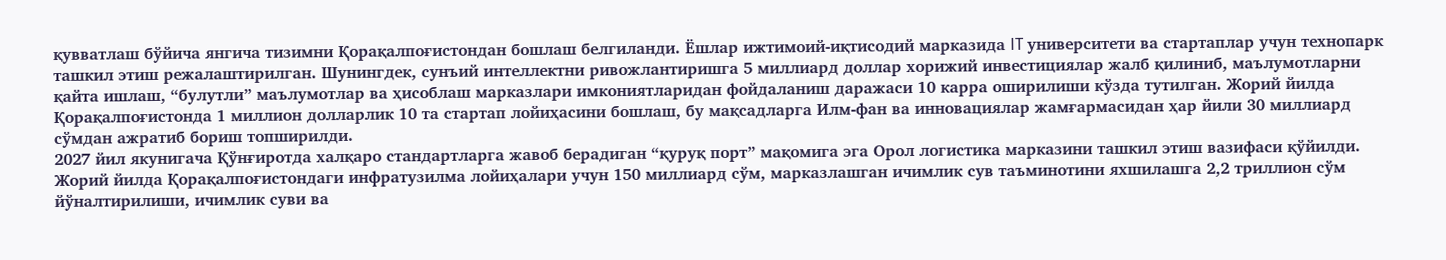қувватлаш бўйича янгича тизимни Қорақалпоғистондан бошлаш белгиланди. Ёшлар ижтимоий-иқтисодий марказида IT университети ва стартаплар учун технопарк ташкил этиш режалаштирилган. Шунингдек, сунъий интеллектни ривожлантиришга 5 миллиард доллар хорижий инвестициялар жалб қилиниб, маълумотларни қайта ишлаш, “булутли” маълумотлар ва ҳисоблаш марказлари имкониятларидан фойдаланиш даражаси 10 карра оширилиши кўзда тутилган. Жорий йилда Қорақалпоғистонда 1 миллион долларлик 10 та стартап лойиҳасини бошлаш, бу мақсадларга Илм-фан ва инновациялар жамғармасидан ҳар йили 30 миллиард сўмдан ажратиб бориш топширилди.
2027 йил якунигача Қўнғиротда халқаро стандартларга жавоб берадиган “қуруқ порт” мақомига эга Орол логистика марказини ташкил этиш вазифаси қўйилди.
Жорий йилда Қорақалпоғистондаги инфратузилма лойиҳалари учун 150 миллиард сўм, марказлашган ичимлик сув таъминотини яхшилашга 2,2 триллион сўм йўналтирилиши, ичимлик суви ва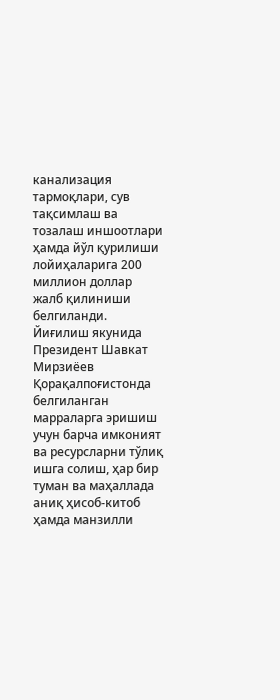канализация тармоқлари, сув тақсимлаш ва тозалаш иншоотлари ҳамда йўл қурилиши лойиҳаларига 200 миллион доллар жалб қилиниши белгиланди.
Йиғилиш якунида Президент Шавкат Мирзиёев Қорақалпоғистонда белгиланган марраларга эришиш учун барча имконият ва ресурсларни тўлиқ ишга солиш, ҳар бир туман ва маҳаллада аниқ ҳисоб-китоб ҳамда манзилли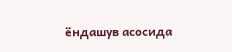ёндашув асосида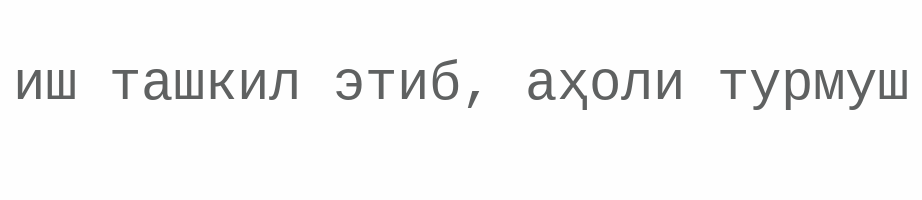иш ташкил этиб, аҳоли турмуш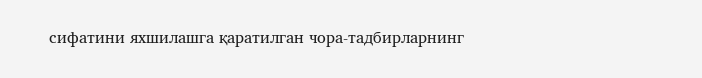сифатини яхшилашга қаратилган чора-тадбирларнинг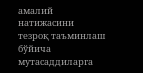амалий натижасини тезроқ таъминлаш бўйича мутасаддиларга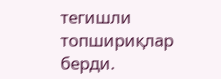тегишли топшириқлар берди.